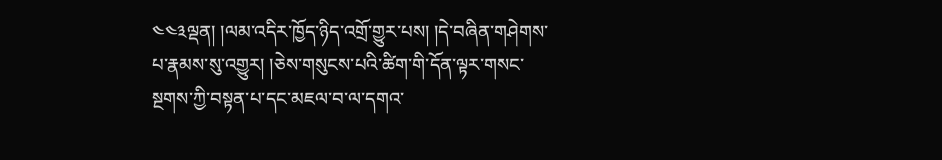༤༤༣ལྡན། །ལམ་འདིར་ཁྱོད་ཉིད་འགྲོ་གྱུར་པས། །དེ་བཞིན་གཤེགས་པ་རྣམས་སུ་འགྱུར། །ཅེས་གསུངས་པའི་ཚིག་གི་དོན་ལྟར་གསང་སྔགས་ཀྱི་བསྟན་པ་དང་མཇལ་བ་ལ་དགའ་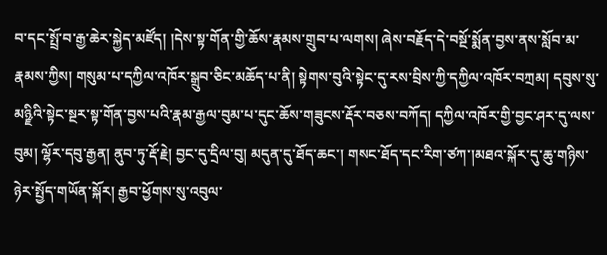བ་དང་སྤྲོ་བ་རྒྱ་ཆེར་སྐྱེད་མཛོད། །དེས་སྟ་གོན་གྱི་ཆོས་རྣམས་གྲུབ་པ་ལགས། ཞེས་བརྗོད་དེ་བསྔོ་སྨོན་བྱས་ནས་སློབ་མ་རྣམས་ཀྱིས། གསུམ་པ་དཀྱིལ་འཁོར་སྒྲུབ་ཅིང་མཆོད་པ་ནི། སྟེགས་བུའི་སྟེང་དུ་རས་བྲིས་ཀྱི་དཀྱིལ་འཁོར་བཀྲམ། དབུས་སུ་མཉྫིའི་སྟེང་སྔར་སྟ་གོན་བྱས་པའི་རྣམ་རྒྱལ་བུམ་པ་དུང་ཆོས་གཟུངས་རྡོར་བཅས་བཀོད། དཀྱིལ་འཁོར་གྱི་བྱང་ཤར་དུ་ལས་བུམ། ལྷོར་དབུ་རྒྱན། ནུབ་ཏུ་རྡོ་རྗེ། བྱང་དུ་དྲིལ་བུ། མདུན་དུ་ཐོད་ཆང་། གསང་ཐོད་དང་རིག་ཙཀ་།མཐའ་སྐོར་དུ་ཆུ་གཉིས་ཉེར་སྤྱོད་གཡོན་སྐོར། རྒྱབ་ཕྱོགས་སུ་འབུལ་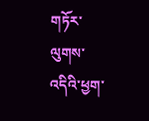གཏོར་ལུགས་འདིའི་ཕྱག་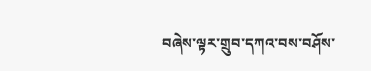བཞེས་ལྟར་གྲུབ་དཀའ་བས་བཤོས་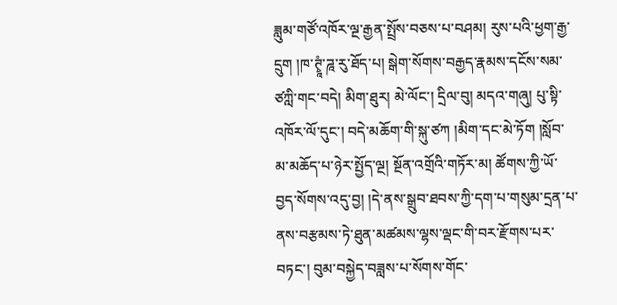ཟླུམ་གཙོ་འཁོར་ལྔ་རྒྱན་སྤྲོས་བཅས་པ་བཤམ། རུས་པའི་ཕྱག་རྒྱ་དྲུག །ཁ་ཊྭཱཾ་ཌཱ་རུ་ཐོད་པ། སྒེག་སོགས་བརྒྱད་རྣམས་དངོས་སམ་ཙཀླི་གང་བདེ། མིག་ཐུར། མེ་ལོང་། དྲིལ་བུ། མདའ་གཞུ། པུ་སྟི་འཁོར་ལོ་དུང་། བདེ་མཆོག་གི་སྐུ་ཙཀ །མིག་དང་མེ་ཏོག །སློབ་མ་མཆོད་པ་ཉེར་སྤྱོད་ལྔ། སྔོན་འགྲོའི་གཏོར་མ། ཚོགས་ཀྱི་ཡོ་བྱད་སོགས་འདུ་བྱ། །དེ་ནས་སྒྲུབ་ཐབས་ཀྱི་དག་པ་གསུམ་དྲན་པ་ནས་བརྩམས་ཏེ་ཐུན་མཚམས་ལྷས་ལྡང་གི་བར་རྫོགས་པར་བཏང་། བུམ་བསྐྱེད་བཟླས་པ་སོགས་གོང་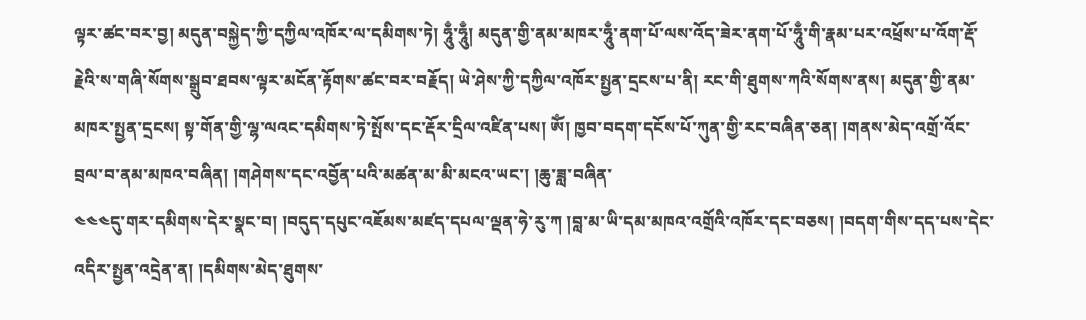ལྟར་ཚང་བར་བྱ། མདུན་བསྐྱེད་ཀྱི་དཀྱིལ་འཁོར་ལ་དམིགས་ཏེ། ཧཱུྃ་ཧཱུྃ། མདུན་གྱི་ནམ་མཁར་ཧཱུྃ་ནག་པོ་ལས་འོད་ཟེར་ནག་པོ་ཧཱུྃ་གི་རྣམ་པར་འཕྲོས་པ་འོག་རྡོ་རྗེའི་ས་གཞི་སོགས་སྒྲུབ་ཐབས་ལྟར་མངོན་རྟོགས་ཚང་བར་བརྗོད། ཡེ་ཤེས་ཀྱི་དཀྱིལ་འཁོར་སྤྱན་དྲངས་པ་ནི། རང་གི་ཐུགས་ཀའི་སོགས་ནས། མདུན་གྱི་ནམ་མཁར་སྤྱན་དྲངས། སྟ་གོན་གྱི་ལྷ་ལའང་དམིགས་ཏེ་སྤོས་དང་རྡོར་དྲིལ་འཛིན་པས། ༀ། ཁྱབ་བདག་དངོས་པོ་ཀུན་གྱི་རང་བཞིན་ཅན། །གནས་མེད་འགྲོ་འོང་བྲལ་བ་ནམ་མཁའ་བཞིན། །གཤེགས་དང་འབྱོན་པའི་མཚན་མ་མི་མངའ་ཡང་། །ཆུ་ཟླ་བཞིན་
༤༤༤དུ་གར་དམིགས་དེར་སྣང་བ། །བདུད་དཔུང་འཇོམས་མཛད་དཔལ་ལྡན་ཧེ་རུ་ཀ །བླ་མ་ཡི་དམ་མཁའ་འགྲོའི་འཁོར་དང་བཅས། །བདག་གིས་དད་པས་དེང་འདིར་སྤྱན་འདྲེན་ན། །དམིགས་མེད་ཐུགས་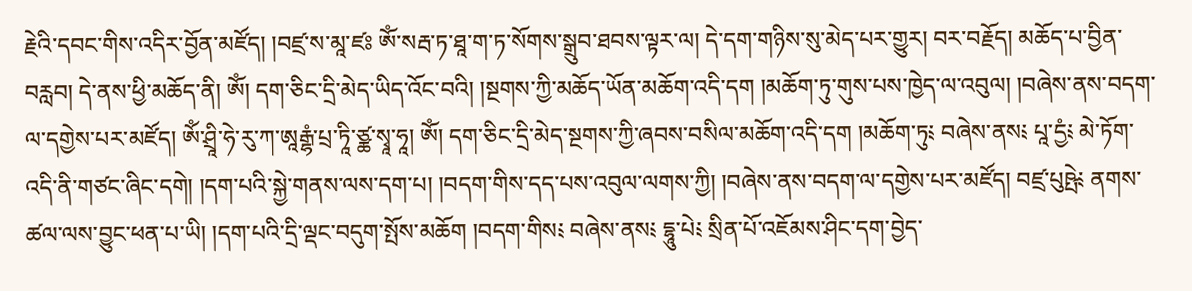རྗེའི་དབང་གིས་འདིར་བྱོན་མཛོད། །བཛྲ་ས་མཱ་ཛཿ ༀ་སརྦ་ཏ་ཐཱ་ག་ཏ་སོགས་སྒྲུབ་ཐབས་ལྟར་ལ། དེ་དག་གཉིས་སུ་མེད་པར་གྱུར། བར་བརྗོད། མཆོད་པ་བྱིན་བརླབ། དེ་ནས་ཕྱི་མཆོད་ནི། ༀ། དག་ཅིང་དྲི་མེད་ཡིད་འོང་བའི། །སྔགས་ཀྱི་མཆོད་ཡོན་མཆོག་འདི་དག །མཆོག་ཏུ་གུས་པས་ཁྱེད་ལ་འབུལ། །བཞེས་ནས་བདག་ལ་དགྱེས་པར་མཛོད། ༀ་ཤྲཱི་ཧེ་རུ་ཀ་ཨཱརྒྷཾ་པྲ་ཏཱི་ཙྪ་སྭཱ་ཧཱ། ༀ། དག་ཅིང་དྲི་མེད་སྔགས་ཀྱི་ཞབས་བསིལ་མཆོག་འདི་དག །མཆོག་ཏུ༴ བཞེས་ནས༴ པཱ་དྱཾ༴ མེ་ཏོག་འདི་ནི་གཙང་ཞིང་དགེ། །དག་པའི་སྐྱེ་གནས་ལས་དག་པ། །བདག་གིས་དད་པས་འབུལ་ལགས་ཀྱི། །བཞེས་ནས་བདག་ལ་དགྱེས་པར་མཛོད། བཛྲ་པུཥྤེ༴ ནགས་ཚལ་ལས་བྱུང་ཕན་པ་ཡི། །དག་པའི་དྲི་ལྡང་བདུག་སྤོས་མཆོག །བདག་གིས༴ བཞེས་ནས༴ དྷཱུ་པེ༴ སྲིན་པོ་འཇོམས་ཤིང་དག་བྱེད་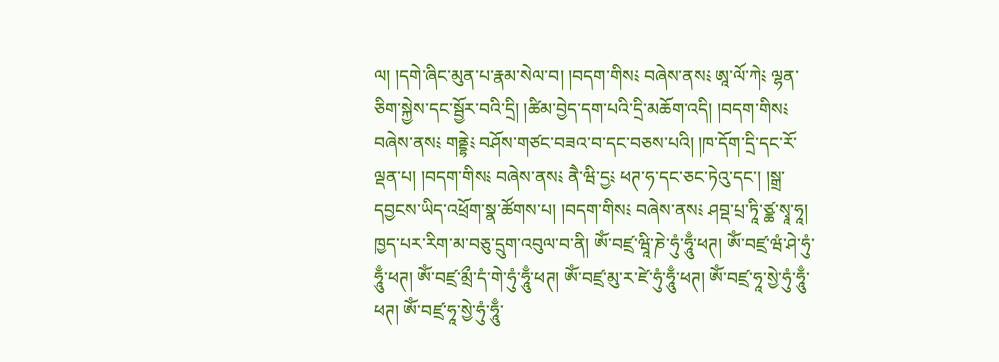ལ། །དགེ་ཞིང་མུན་པ་རྣམ་སེལ་བ། །བདག་གིས༴ བཞེས་ནས༴ ཨཱ་ལོ་ཀེ༴ ལྷན་ཅིག་སྐྱེས་དང་སྦྱོར་བའི་དྲི། །ཚིམ་བྱེད་དག་པའི་དྲི་མཆོག་འདི། །བདག་གིས༴ བཞེས་ནས༴ གནྡྷེ༴ བཤོས་གཙང་བཟའ་བ་དང་བཅས་པའི། །ཁ་དོག་དྲི་དང་རོ་ལྡན་པ། །བདག་གིས༴ བཞེས་ནས༴ ནཻ་ཝི་དྱ༴ ཕཊ་ཧ་དང་ཅང་ཏེའུ་དང་། །སྒྲ་དབྱངས་ཡིད་འཕྲོག་སྣ་ཚོགས་པ། །བདག་གིས༴ བཞེས་ནས༴ ཤབྡ་པྲ་ཏཱི་ཙྪ་སྭཱ་ཧཱ། ཁྱད་པར་རིག་མ་བཅུ་དྲུག་འབུལ་བ་ནི། ༀ་བཛྲ་ཝཱི་ཎེ་ཧུཾ་ཧཱུྃ་ཕཊ། ༀ་བཛྲ་ཝཾ་ཤེ་ཧུཾ་ཧཱུྃ་ཕཊ། ༀ་བཛྲ་མྲྀ་དཾ་གེ་ཧུཾ་ཧཱུྃ་ཕཊ། ༀ་བཛྲ་མུ་ར་ཛེ་ཧུཾ་ཧཱུྃ་ཕཊ། ༀ་བཛྲ་ཧཱ་སྱེ་ཧུཾ་ཧཱུྃ་ཕཊ། ༀ་བཛྲ་ཧཱ་སྱེ་ཧུཾ་ཧཱུྃ་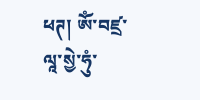ཕཊ། ༀ་བཛྲ་ལཱ་སྱེ་ཧུཾ་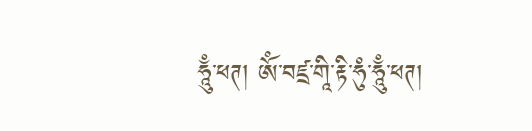ཧཱུྃ་ཕཊ། ༀ་བཛྲ་གཱི་རྟི་ཧུཾ་ཧཱུྃ་ཕཊ།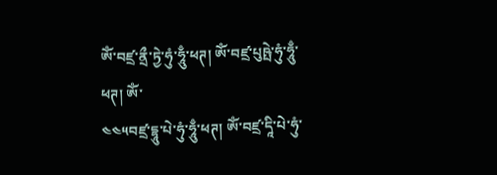ༀ་བཛྲ་ནྲྀ་ཏྱེ་ཧུཾ་ཧཱུྃ་ཕཊ། ༀ་བཛྲ་པུཥྤེ་ཧུཾ་ཧཱུྃ་ཕཊ། ༀ་
༤༤༥བཛྲ་དྷཱུ་པེ་ཧུཾ་ཧཱུྃ་ཕཊ། ༀ་བཛྲ་དཱི་པེ་ཧུཾ་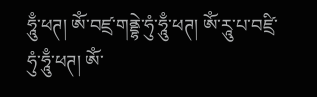ཧཱུྃ་ཕཊ། ༀ་བཛྲ་གནྡྷེ་ཧུཾ་ཧཱུྃ་ཕཊ། ༀ་རཱུ་པ་བཛྲི་ཧུཾ་ཧཱུྃ་ཕཊ། ༀ་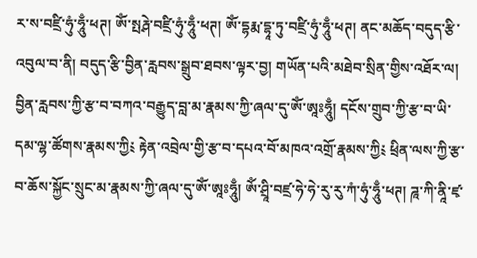ར་ས་བཛྲི་ཧུཾ་ཧཱུྃ་ཕཊ། ༀ་སྤརྴེ་བཛྲི་ཧུཾ་ཧཱུྃ་ཕཊ། ༀ་དྷརྨ་དྷཱ་ཏུ་བཛྲི་ཧུཾ་ཧཱུྃ་ཕཊ། ནང་མཆོད་བདུད་རྩི་འབུལ་བ་ནི། བདུད་རྩི་བྱིན་རླབས་སྒྲུབ་ཐབས་ལྟར་བྱ། གཡོན་པའི་མཐེབ་སྲིན་གྱིས་འཐོར་ལ། བྱིན་རླབས་ཀྱི་རྩ་བ་བཀའ་བརྒྱུད་བླ་མ་རྣམས་ཀྱི་ཞལ་དུ་ༀ་ཨཱཿཧཱུྃ། དངོས་གྲུབ་ཀྱི་རྩ་བ་ཡི་དམ་ལྷ་ཚོགས་རྣམས་ཀྱི༴ རྟེན་འབྲེལ་གྱི་རྩ་བ་དཔའ་བོ་མཁའ་འགྲོ་རྣམས་ཀྱི༴ ཕྲིན་ལས་ཀྱི་རྩ་བ་ཆོས་སྐྱོང་སྲུང་མ་རྣམས་ཀྱི་ཞལ་དུ་ༀ་ཨཱཿཧཱུྃ། ༀ་ཤྲཱི་བཛྲ་ཧེ་ཧེ་རུ་རུ་ཀཾ་ཧུཾ་ཧཱུྃ་ཕཊ། ཌཱ་ཀི་ནཱི་ཛྭ་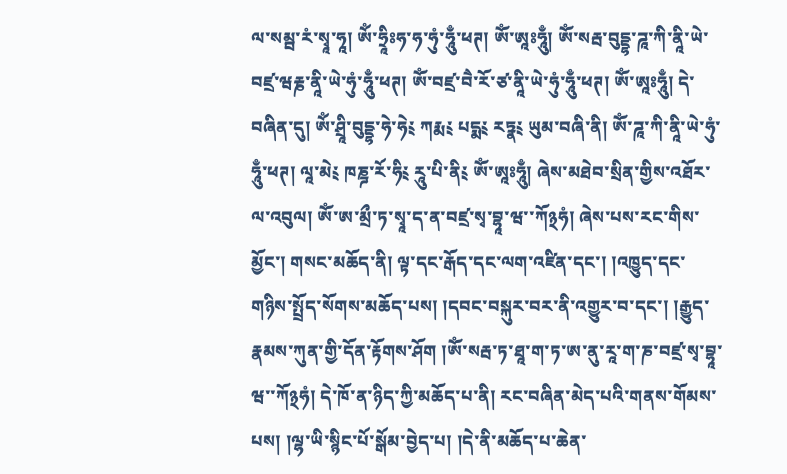ལ་སམྦ་རཾ་སྭཱ་ཧཱ། ༀ་ཧྲཱིཿཧ་ཧ་ཧུཾ་ཧཱུྃ་ཕཊ། ༀ་ཨཱཿཧཱུྃ། ༀ་སརྦ་བུདྡྷ་ཌཱ་ཀི་ནཱི་ཡེ་བཛྲ་ཝརྞ་ནཱི་ཡེ་ཧུཾ་ཧཱུྃ་ཕཊ། ༀ་བཛྲ་བཻ་རོ་ཙ་ནཱི་ཡེ་ཧུཾ་ཧཱུྃ་ཕཊ། ༀ་ཨཱཿཧཱུྃ། དེ་བཞིན་དུ། ༀ་ཤྲཱི་བུདྡྷ་ཧེ་ཧེ༴ ཀརྨ༴ པདྨ༴ རཏྣ༴ ཡུམ་བཞི་ནི། ༀ་ཌཱ་ཀི་ནཱི་ཡེ་ཧུཾ་ཧཱུྃ་ཕཊ། ལཱ་མེ༴ ཁཎྜ་རོ་ཧི༴ རཱུ་པི་ནི༴ ༀ་ཨཱཿཧཱུྃ། ཞེས་མཐེབ་སྲིན་གྱིས་འཐོར་ལ་འབུལ། ༀ་ཨ་མྲྀ་ཏ་སྭཱ་ད་ན་བཛྲ་སྭ་བྷཱ་ཝ་་ཀོ྅ཧཾ། ཞེས་པས་རང་གིས་མྱོང་། གསང་མཆོད་ནི། ལྟ་དང་རྒོད་དང་ལག་འཛིན་དང་། །འཁྱུད་དང་གཉིས་སྤྲོད་སོགས་མཆོད་པས། །དབང་བསྐུར་བར་ནི་འགྱུར་བ་དང་། །རྒྱུད་རྣམས་ཀུན་གྱི་དོན་རྟོགས་ཤོག །ༀ་སརྦ་ཏ་ཐཱ་ག་ཏ་ཨ་ནུ་རཱ་ག་ཎ་བཛྲ་སྭ་བྷཱ་ཝ་་ཀོ྅ཧཾ། དེ་ཁོ་ན་ཉིད་ཀྱི་མཆོད་པ་ནི། རང་བཞིན་མེད་པའི་གནས་གོམས་པས། །ལྷ་ཡི་སྙིང་པོ་སྒོམ་བྱེད་པ། །དེ་ནི་མཆོད་པ་ཆེན་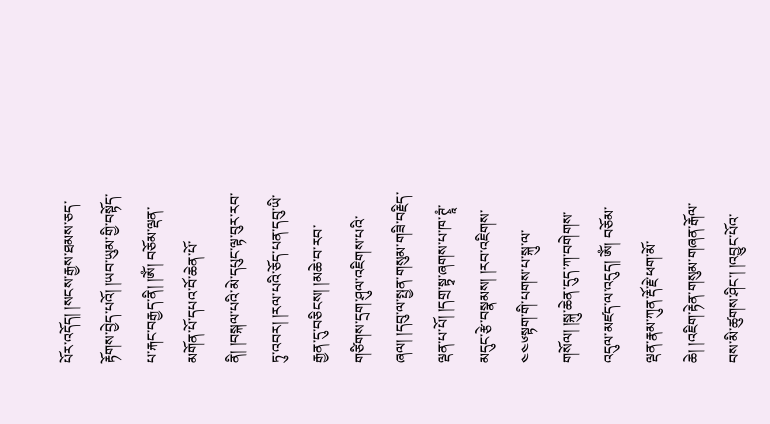པོར་འདོད། །སངས་རྒྱས་ཐམས་ཅད་རྟོགས་བྱེད་པའོ། །ཡབ་ཡུམ་གྱི་བསྟོད་པ་རྐང་བརྒྱད་ནི། །ༀ། བཅོམ་ལྡན་མགོན་པོ་དཔའ་བོ་ཆེན་པོ་ནི། །བསྐལ་པའི་མེ་དཔུང་ལྟ་བུར་རབ་ཏུ་འབར། །རལ་པའི་ཅོད་པན་དབུ་ཡི་རྒྱན་དུ་བཅིངས། །མཆེ་བ་རབ་གཙིགས་དྲག་ཤུལ་འཇིགས་པའི་ཞལ། །དབུ་ལ་སྤྱན་གསུམ་གཟི་བརྗིད་ལྡན་པ་པོ། །དགྲ་སྟྭ་ཞགས་པ་ཁ་ཊྭཱཾ་མདུང་རྩེ་བསྣམས། །རབ་འཇིགས་
༤༤༦སྟག་གི་པགས་པ་སྐུ་ལ་གསོལ། །སྐུ་ཆེན་དུད་ཀ་བགེགས་འདུལ་མཛད་ལ་འདུད། ༀ། བཅོམ་ལྡན་རྣམ་ཀུན་རྡོ་རྗེ་ཕག་མོ་ཆེ། །འཇིག་རྟེན་གསུམ་གཞན་རྒོལ་བས་མི་ཚུགས་ཤིང་། །འབྱུང་པོའ་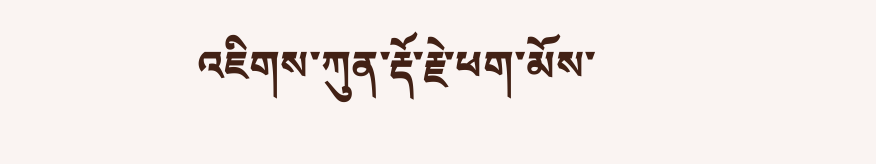འཇིགས་ཀུན་རྡོ་རྗེ་ཕག་མོས་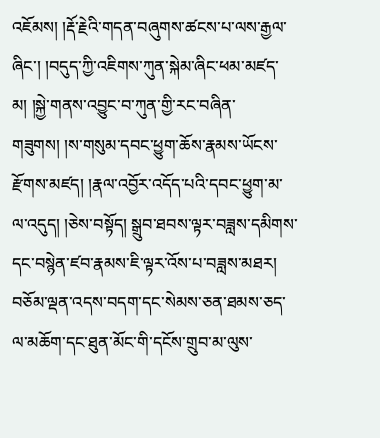འཇོམས། །རྡོ་རྗེའི་གདན་བཞུགས་ཚངས་པ་ལས་རྒྱལ་ཞིང་། །བདུད་ཀྱི་འཇིགས་ཀུན་སྐེམ་ཞིང་ཕམ་མཛད་མ། །སྐྱེ་གནས་འབྱུང་བ་ཀུན་གྱི་རང་བཞིན་གཟུགས། །ས་གསུམ་དབང་ཕྱུག་ཆོས་རྣམས་ཡོངས་རྫོགས་མཛད། །རྣལ་འབྱོར་འདོད་པའི་དབང་ཕྱུག་མ་ལ་འདུད། །ཅེས་བསྟོད། སྒྲུབ་ཐབས་ལྟར་བཟླས་དམིགས་དང་བསྙེན་ཛབ་རྣམས་ཇི་ལྟར་འོས་པ་བཟླས་མཐར། བཅོམ་ལྡན་འདས་བདག་དང་སེམས་ཅན་ཐམས་ཅད་ལ་མཆོག་དང་ཐུན་མོང་གི་དངོས་གྲུབ་མ་ལུས་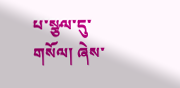པ་སྩལ་དུ་གསོལ། ཞེས་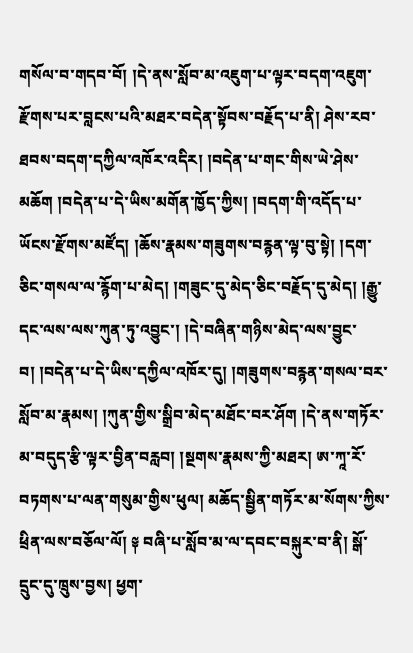གསོལ་བ་གདབ་བོ། །དེ་ནས་སློབ་མ་འཇུག་པ་ལྟར་བདག་འཇུག་རྫོགས་པར་བླངས་པའི་མཐར་བདེན་སྟོབས་བརྗོད་པ་ནི། ཤེས་རབ་ཐབས་བདག་དཀྱིལ་འཁོར་འདིར། །བདེན་པ་གང་གིས་ཡེ་ཤེས་མཆོག །བདེན་པ་དེ་ཡིས་མགོན་ཁྱོད་ཀྱིས། །བདག་གི་འདོད་པ་ཡོངས་རྫོགས་མཛོད། །ཆོས་རྣམས་གཟུགས་བརྙན་ལྟ་བུ་སྟེ། །དག་ཅིང་གསལ་ལ་རྙོག་པ་མེད། །གཟུང་དུ་མེད་ཅིང་བརྗོད་དུ་མེད། །རྒྱུ་དང་ལས་ལས་ཀུན་ཏུ་འབྱུང་། །དེ་བཞིན་གཉིས་མེད་ལས་བྱུང་བ། །བདེན་པ་དེ་ཡིས་དཀྱིལ་འཁོར་དུ། །གཟུགས་བརྙན་གསལ་བར་སློབ་མ་རྣམས། །ཀུན་གྱིས་སྒྲིབ་མེད་མཐོང་བར་ཤོག །དེ་ནས་གཏོར་མ་བདུད་རྩི་ལྟར་བྱིན་བརླབ། །སྔགས་རྣམས་ཀྱི་མཐར། ཨ་ཀཱ་རོ་བཏགས་པ་ལན་གསུམ་གྱིས་ཕུལ། མཆོད་སྦྱིན་གཏོར་མ་སོགས་ཀྱིས་ཕྲིན་ལས་བཅོལ་ལོ། ༈ བཞི་པ་སློབ་མ་ལ་དབང་བསྐུར་བ་ནི། སྒོ་དྲུང་དུ་ཁྲུས་བྱས། ཕྱག་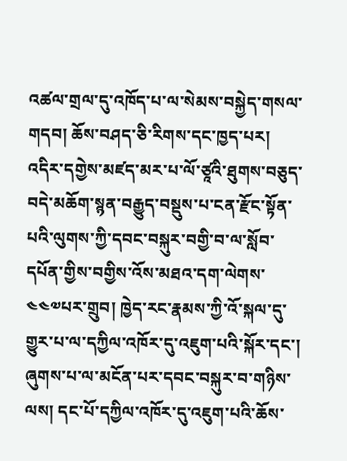འཚལ་གྲལ་དུ་འཁོད་པ་ལ་སེམས་བསྐྱེད་གསལ་གདབ། ཆོས་བཤད་ཅི་རིགས་དང་ཁྱད་པར། འདིར་དགྱེས་མཛད་མར་པ་ལོ་ཙཱའི་ཐུགས་བཅུད་བདེ་མཆོག་སྙན་བརྒྱུད་བསྡུས་པ་ངན་རྫོང་སྟོན་པའི་ལུགས་ཀྱི་དབང་བསྐུར་བགྱི་བ་ལ་སློབ་དཔོན་གྱིས་བགྱིས་འོས་མཐའ་དག་ལེགས་
༤༤༧པར་གྲུབ། ཁྱེད་རང་རྣམས་ཀྱི་འོ་སྐལ་དུ་གྱུར་པ་ལ་དཀྱིལ་འཁོར་དུ་འཇུག་པའི་སྐོར་དང་། ཞུགས་པ་ལ་མངོན་པར་དབང་བསྐུར་བ་གཉིས་ལས། དང་པོ་དཀྱིལ་འཁོར་དུ་འཇུག་པའི་ཆོས་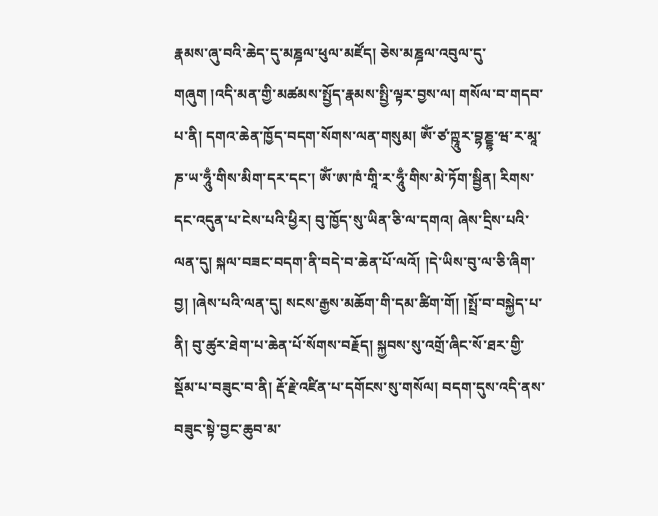རྣམས་ཞུ་བའི་ཆེད་དུ་མཎྜལ་ཕུལ་མཛོད། ཅེས་མཎྜལ་འབུལ་དུ་གཞུག །འདི་མན་གྱི་མཚམས་སྤྱོད་རྣམས་སྤྱི་ལྟར་བྱས་ལ། གསོལ་བ་གདབ་པ་ནི། དགའ་ཆེན་ཁྱོད་བདག་སོགས་ལན་གསུམ། ༀ་ཙ་ཀྵཱུར་བྷཎྡྷ་ཝ་ར་མཱ་ཎ་ཡ་ཧཱུྃ་གིས་མིག་དར་དང་། ༀ་ཨ་ཁཾ་གཱི་ར་ཧཱུྃ་གིས་མེ་ཏོག་སྦྱིན། རིགས་དང་འདུན་པ་ངེས་པའི་ཕྱིར། བུ་ཁྱོད་སུ་ཡིན་ཅི་ལ་དགའ། ཞེས་དྲིས་པའི་ལན་དུ། སྐལ་བཟང་བདག་ནི་བདེ་བ་ཆེན་པོ་ལའོ། །དེ་ཡིས་བུ་ལ་ཅི་ཞིག་བྱ། །ཞེས་པའི་ལན་དུ། སངས་རྒྱས་མཆོག་གི་དམ་ཚིག་གོ། །སྤྲོ་བ་བསྐྱེད་པ་ནི། བུ་ཚུར་ཐེག་པ་ཆེན་པོ་སོགས་བརྗོད། སྐྱབས་སུ་འགྲོ་ཞིང་སོ་ཐར་གྱི་སྡོམ་པ་བཟུང་བ་ནི། རྡོ་རྗེ་འཛིན་པ་དགོངས་སུ་གསོལ། བདག་དུས་འདི་ནས་བཟུང་སྟེ་བྱང་ཆུབ་མ་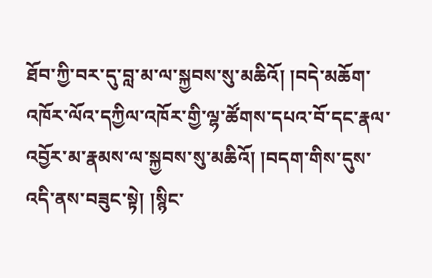ཐོབ་ཀྱི་བར་དུ་བླ་མ་ལ་སྐྱབས་སུ་མཆིའོ། །བདེ་མཆོག་འཁོར་ལོའ་དཀྱིལ་འཁོར་གྱི་ལྷ་ཚོགས་དཔའ་བོ་དང་རྣལ་འབྱོར་མ་རྣམས་ལ་སྐྱབས་སུ་མཆིའོ། །བདག་གིས་དུས་འདི་ནས་བཟུང་སྟེ། །སྙིང་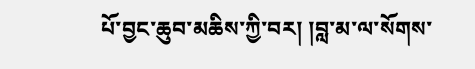པོ་བྱང་ཆུབ་མཆིས་ཀྱི་བར། །བླ་མ་ལ་སོགས་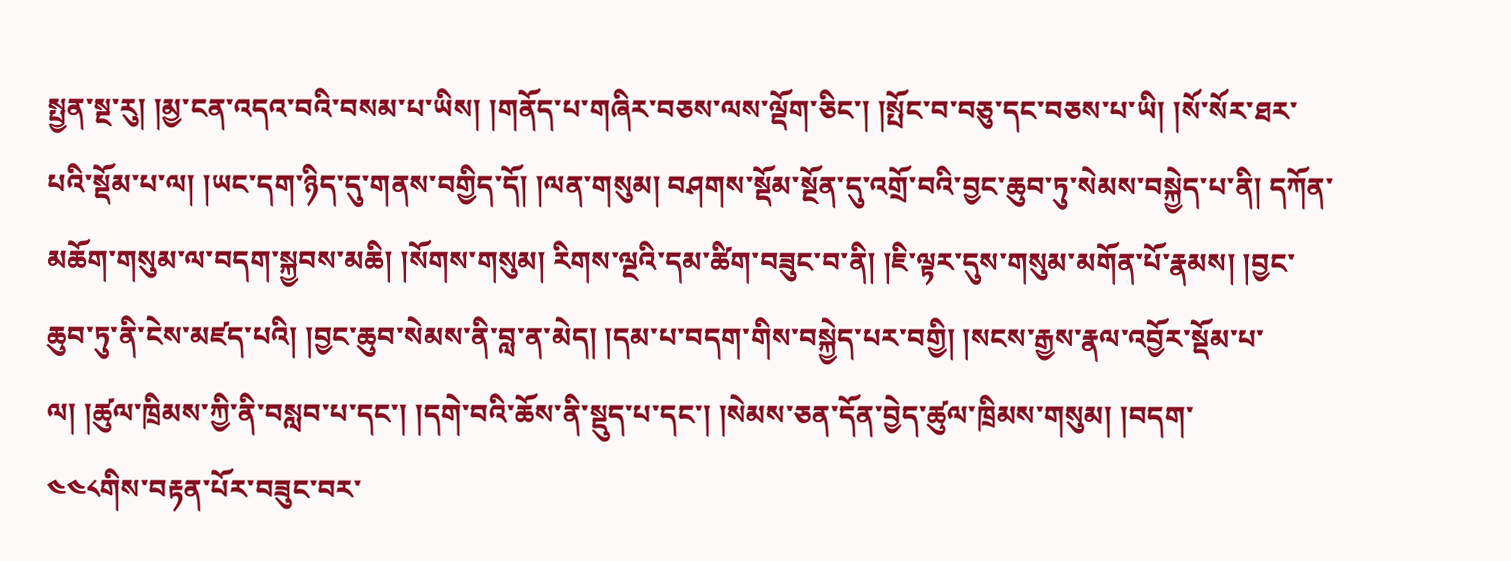སྤྱན་སྔ་རུ། །མྱ་ངན་འདའ་བའི་བསམ་པ་ཡིས། །གནོད་པ་གཞིར་བཅས་ལས་ལྡོག་ཅིང་། །སྤོང་བ་བཅུ་དང་བཅས་པ་ཡི། །སོ་སོར་ཐར་པའི་སྡོམ་པ་ལ། །ཡང་དག་ཉིད་དུ་གནས་བགྱིད་དོ། །ལན་གསུམ། བཤགས་སྡོམ་སྔོན་དུ་འགྲོ་བའི་བྱང་ཆུབ་ཏུ་སེམས་བསྐྱེད་པ་ནི། དཀོན་མཆོག་གསུམ་ལ་བདག་སྐྱབས་མཆི། །སོགས་གསུམ། རིགས་ལྔའི་དམ་ཚིག་བཟུང་བ་ནི། །ཇི་ལྟར་དུས་གསུམ་མགོན་པོ་རྣམས། །བྱང་ཆུབ་ཏུ་ནི་ངེས་མཛད་པའི། །བྱང་ཆུབ་སེམས་ནི་བླ་ན་མེད། །དམ་པ་བདག་གིས་བསྐྱེད་པར་བགྱི། །སངས་རྒྱས་རྣལ་འབྱོར་སྡོམ་པ་ལ། །ཚུལ་ཁྲིམས་ཀྱི་ནི་བསླབ་པ་དང་། །དགེ་བའི་ཆོས་ནི་སྡུད་པ་དང་། །སེམས་ཅན་དོན་བྱེད་ཚུལ་ཁྲིམས་གསུམ། །བདག་
༤༤༨གིས་བརྟན་པོར་བཟུང་བར་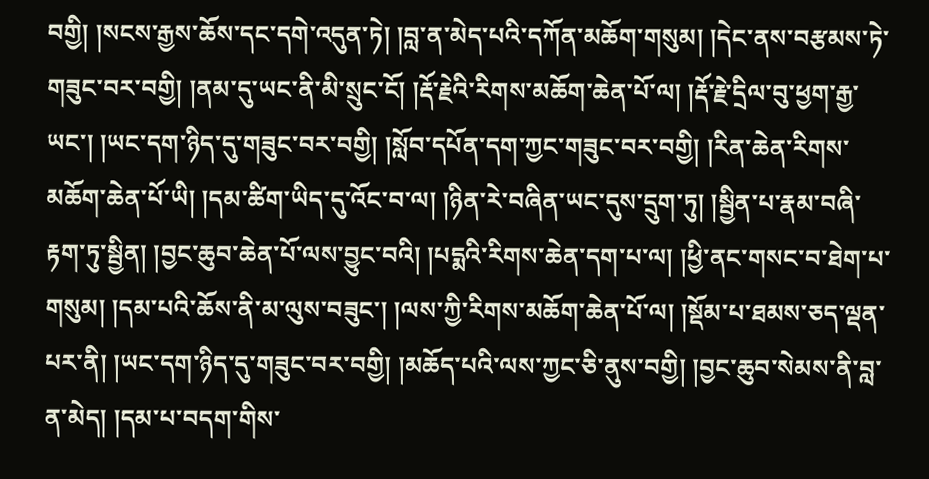བགྱི། །སངས་རྒྱས་ཆོས་དང་དགེ་འདུན་ཏེ། །བླ་ན་མེད་པའི་དཀོན་མཆོག་གསུམ། །དེང་ནས་བརྩམས་ཏེ་གཟུང་བར་བགྱི། །ནམ་དུ་ཡང་ནི་མི་སྲུང་ངོ། །རྡོ་རྗེའི་རིགས་མཆོག་ཆེན་པོ་ལ། །རྡོ་རྗེ་དྲིལ་བུ་ཕྱག་རྒྱ་ཡང་། །ཡང་དག་ཉིད་དུ་གཟུང་བར་བགྱི། །སློབ་དཔོན་དག་ཀྱང་གཟུང་བར་བགྱི། །རིན་ཆེན་རིགས་མཆོག་ཆེན་པོ་ཡི། །དམ་ཚིག་ཡིད་དུ་འོང་བ་ལ། །ཉིན་རེ་བཞིན་ཡང་དུས་དྲུག་ཏུ། །སྦྱིན་པ་རྣམ་བཞི་རྟག་ཏུ་སྦྱིན། །བྱང་ཆུབ་ཆེན་པོ་ལས་བྱུང་བའི། །པདྨའི་རིགས་ཆེན་དག་པ་ལ། །ཕྱི་ནང་གསང་བ་ཐེག་པ་གསུམ། །དམ་པའི་ཆོས་ནི་མ་ལུས་བཟུང་། །ལས་ཀྱི་རིགས་མཆོག་ཆེན་པོ་ལ། །སྡོམ་པ་ཐམས་ཅད་ལྡན་པར་ནི། །ཡང་དག་ཉིད་དུ་གཟུང་བར་བགྱི། །མཆོད་པའི་ལས་ཀྱང་ཅི་ནུས་བགྱི། །བྱང་ཆུབ་སེམས་ནི་བླ་ན་མེད། །དམ་པ་བདག་གིས་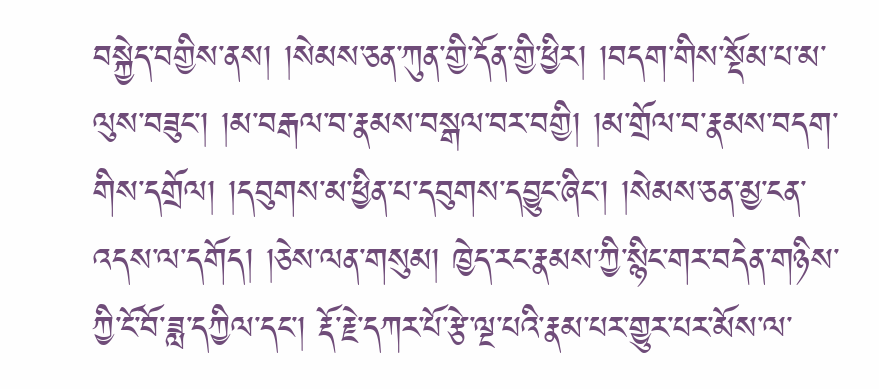བསྐྱེད་བགྱིས་ནས། །སེམས་ཅན་ཀུན་གྱི་དོན་གྱི་ཕྱིར། །བདག་གིས་སྡོམ་པ་མ་ལུས་བཟུང་། །མ་བརྒལ་བ་རྣམས་བསྒལ་བར་བགྱི། །མ་གྲོལ་བ་རྣམས་བདག་གིས་དགྲོལ། །དབུགས་མ་ཕྱིན་པ་དབུགས་དབྱུང་ཞིང་། །སེམས་ཅན་མྱ་ངན་འདས་ལ་དགོད། །ཅེས་ལན་གསུམ། ཁྱེད་རང་རྣམས་ཀྱི་སྙིང་གར་བདེན་གཉིས་ཀྱི་ངོ་བོ་ཟླ་དཀྱིལ་དང་། རྡོ་རྗེ་དཀར་པོ་རྩེ་ལྔ་པའི་རྣམ་པར་གྱུར་པར་མོས་ལ་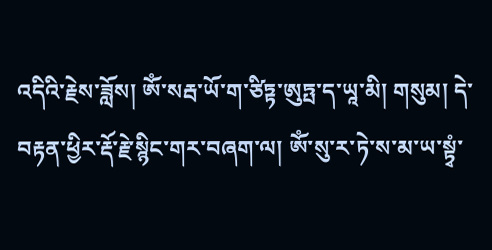འདིའི་རྗེས་ཟློས། ༀ་སརྦ་ཡོ་ག་ཙིཏྟ་ཨུཏྤ་ད་ཡཱ་མི། གསུམ། དེ་བརྟན་ཕྱིར་རྡོ་རྗེ་སྙིང་གར་བཞག་ལ། ༀ་སུ་ར་ཏེ་ས་མ་ཡ་སྟྭཾ་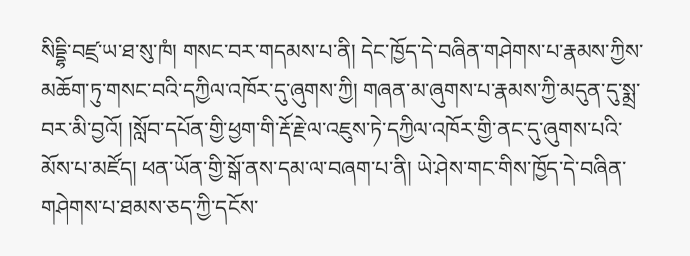སིདྡྷི་བཛྲ་ཡ་ཐ་སུ་ཁཾ། གསང་བར་གདམས་པ་ནི། དེང་ཁྱོད་དེ་བཞིན་གཤེགས་པ་རྣམས་ཀྱིས་མཆོག་ཏུ་གསང་བའི་དཀྱིལ་འཁོར་དུ་ཞུགས་ཀྱི། གཞན་མ་ཞུགས་པ་རྣམས་ཀྱི་མདུན་དུ་སྨྲ་བར་མི་བྱའོ། །སློབ་དཔོན་གྱི་ཕྱག་གི་རྡོ་རྗེ་ལ་འཇུས་ཏེ་དཀྱིལ་འཁོར་གྱི་ནང་དུ་ཞུགས་པའི་མོས་པ་མཛོད། ཕན་ཡོན་གྱི་སྒོ་ནས་དམ་ལ་བཞག་པ་ནི། ཡེ་ཤེས་གང་གིས་ཁྱོད་དེ་བཞིན་གཤེགས་པ་ཐམས་ཅད་ཀྱི་དངོས་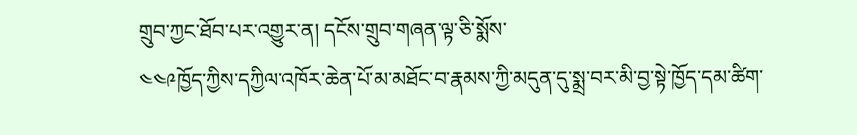གྲུབ་ཀྱང་ཐོབ་པར་འགྱུར་ན། དངོས་གྲུབ་གཞན་ལྟ་ཅི་སྨོས་
༤༤༩ཁྱོད་ཀྱིས་དཀྱིལ་འཁོར་ཆེན་པོ་མ་མཐོང་བ་རྣམས་ཀྱི་མདུན་དུ་སྨྲ་བར་མི་བྱ་སྟེ་ཁྱོད་དམ་ཚིག་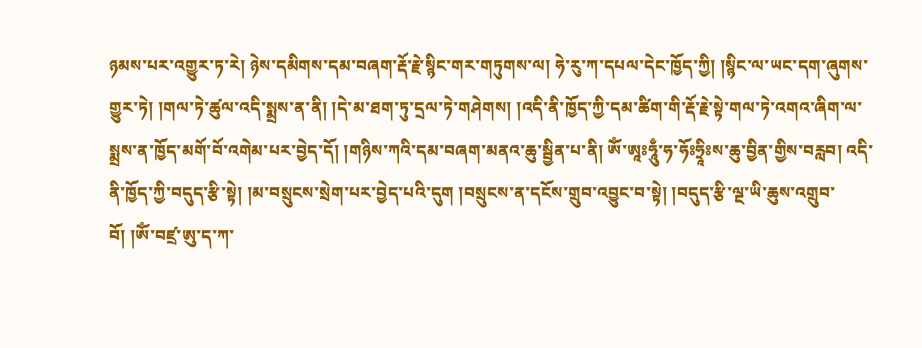ཉམས་པར་འགྱུར་ཏ་རེ། ཉེས་དམིགས་དམ་བཞག་རྡོ་རྗེ་སྙིང་གར་གཏུགས་ལ། ཧེ་རུ་ཀ་དཔལ་དེང་ཁྱོད་ཀྱི། །སྙིང་ལ་ཡང་དག་ཞུགས་གྱུར་ཏེ། །གལ་ཏེ་ཚུལ་འདི་སྨྲས་ན་ནི། །དེ་མ་ཐག་ཏུ་དྲལ་ཏེ་གཤེགས། །འདི་ནི་ཁྱོད་ཀྱི་དམ་ཚིག་གི་རྡོ་རྗེ་སྟེ་གལ་ཏེ་འགའ་ཞིག་ལ་སྨྲས་ན་ཁྱོད་མགོ་བོ་འགེམ་པར་བྱེད་དོ། །གཉིས་ཀའི་དམ་བཞག་མནའ་ཆུ་སྦྱིན་པ་ནི། ༀ་ཨཱཿཧཱུྃ་ཧ་ཧོཿཧྲཱིཿས་ཆུ་བྱིན་གྱིས་བརླབ། འདི་ནི་ཁྱོད་ཀྱི་བདུད་རྩི་སྟེ། །མ་བསྲུངས་སྲེག་པར་བྱེད་པའི་དུག །བསྲུངས་ན་དངོས་གྲུབ་འབྱུང་བ་སྟེ། །བདུད་རྩི་ལྔ་ཡི་ཆུས་འགྲུབ་བོ། །ༀ་བཛྲ་ཨུ་ད་ཀ་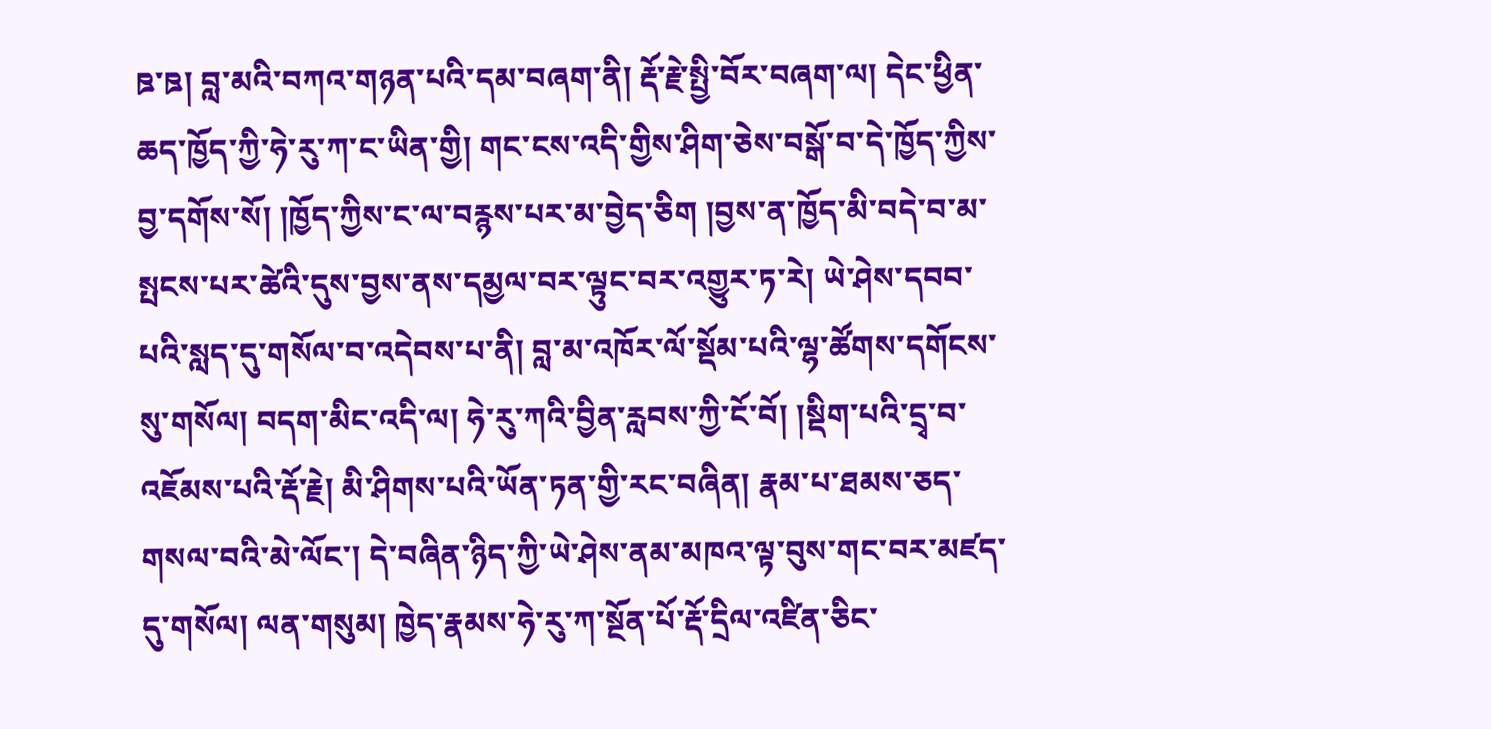ཋ་ཋ། བླ་མའི་བཀའ་གཉན་པའི་དམ་བཞག་ནི། རྡོ་རྗེ་སྤྱི་བོར་བཞག་ལ། དེང་ཕྱིན་ཆད་ཁྱོད་ཀྱི་ཧེ་རུ་ཀ་ང་ཡིན་གྱི། གང་ངས་འདི་གྱིས་ཤིག་ཅེས་བསྒོ་བ་དེ་ཁྱོད་ཀྱིས་བྱ་དགོས་སོ། །ཁྱོད་ཀྱིས་ང་ལ་བརྙས་པར་མ་བྱེད་ཅིག །བྱས་ན་ཁྱོད་མི་བདེ་བ་མ་སྤངས་པར་ཚེའི་དུས་བྱས་ནས་དམྱལ་བར་ལྟུང་བར་འགྱུར་ཏ་རེ། ཡེ་ཤེས་དབབ་པའི་སླད་དུ་གསོལ་བ་འདེབས་པ་ནི། བླ་མ་འཁོར་ལོ་སྡོམ་པའི་ལྷ་ཚོགས་དགོངས་སུ་གསོལ། བདག་མིང་འདི་ལ། ཧེ་རུ་ཀའི་བྱིན་རླབས་ཀྱི་ངོ་བོ། །སྡིག་པའི་དྲྭ་བ་འཇོམས་པའི་རྡོ་རྗེ། མི་ཤིགས་པའི་ཡོན་ཏན་གྱི་རང་བཞིན། རྣམ་པ་ཐམས་ཅད་གསལ་བའི་མེ་ལོང་། དེ་བཞིན་ཉིད་ཀྱི་ཡེ་ཤེས་ནམ་མཁའ་ལྟ་བུས་གང་བར་མཛད་དུ་གསོལ། ལན་གསུམ། ཁྱེད་རྣམས་ཧེ་རུ་ཀ་སྔོན་པོ་རྡོ་དྲིལ་འཛིན་ཅིང་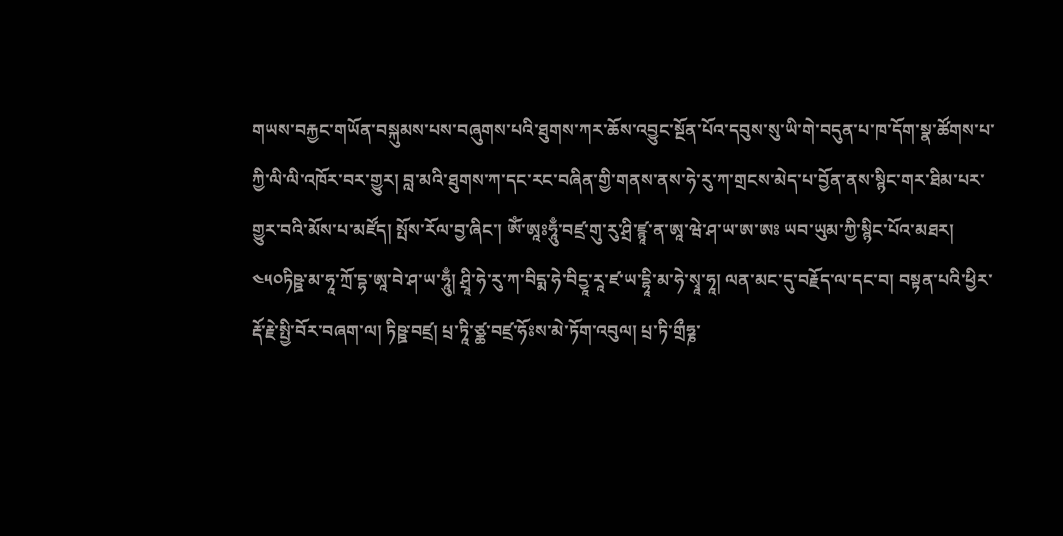གཡས་བརྐྱང་གཡོན་བསྐུམས་པས་བཞུགས་པའི་ཐུགས་ཀར་ཆོས་འབྱུང་སྔོན་པོའ་དབུས་སུ་ཡི་གེ་བདུན་པ་ཁ་དོག་སྣ་ཚོགས་པ་ཀྱི་ལི་ལི་འཁོར་བར་གྱུར། བླ་མའི་ཐུགས་ཀ་དང་རང་བཞིན་གྱི་གནས་ནས་ཧེ་རུ་ཀ་གྲངས་མེད་པ་བྱོན་ནས་སྙིང་གར་ཐིམ་པར་གྱུར་བའི་མོས་པ་མཛོད། སྤོས་རོལ་བྱ་ཞིང་། ༀ་ཨཱཿཧཱུྃ་བཛྲ་གུ་རུ་ཤྲི་ཛྙཱ་ན་ཨཱ་ཝེ་ཤ་ཡ་ཨ་ཨཿ ཡབ་ཡུམ་ཀྱི་སྙིང་པོའ་མཐར།
༤༥༠ཏིཥྛ་མ་ཧཱ་ཀྲོ་དྷ་ཨཱ་བེ་ཤ་ཡ་ཧཱུྃ། ཤྲཱི་ཧེ་རུ་ཀ་བིདྨ་ཧེ་བིདྱཱ་རཱ་ཛ་ཡ་དྷཱི་མ་ཧེ་སྭཱ་ཧཱ། ལན་མང་དུ་བརྗོད་ལ་དང་བ། བསྟན་པའི་ཕྱིར་རྡོ་རྗེ་སྤྱི་བོར་བཞག་ལ། ཏིཥྛ་བཛྲ། པྲ་ཏཱི་ཙྪ་བཛྲ་ཧོཿས་མེ་ཏོག་འབུལ། པྲ་ཏི་གྲྀཧྞ་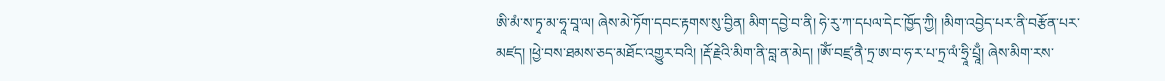ཨི་མཾ་ས་ཏྭ་མ་ཧཱ་བཱ་ལ། ཞེས་མེ་ཏོག་དབང་རྟགས་སུ་བྱིན། མིག་དབྱེ་བ་ནི། ཧེ་རུ་ཀ་དཔལ་དེང་ཁྱོད་ཀྱི། །མིག་འབྱེད་པར་ནི་བརྩོན་པར་མཛད། །ཕྱེ་བས་ཐམས་ཅད་མཐོང་འགྱུར་བའི། །རྡོ་རྗེའི་མིག་ནི་བླ་ན་མེད། །ༀ་བཛྲ་ནཻ་ཏྲ་ཨ་བ་ཧ་ར་པ་ཏྲ་ལཾ་ཧྲཱི་པྲཱྃ། ཞེས་མིག་རས་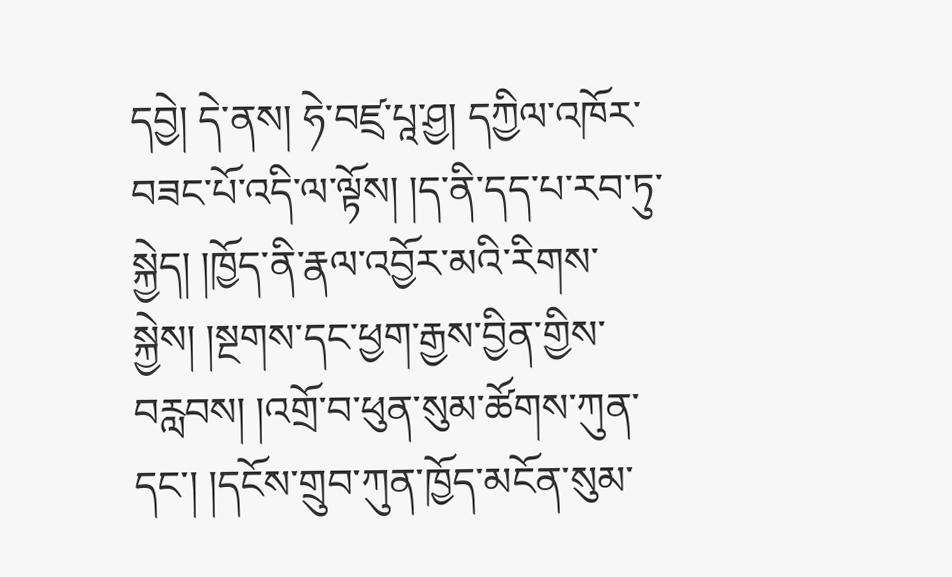དབྱེ། དེ་ནས། ཧེ་བཛྲ་པཱ་ཤྱ། དཀྱིལ་འཁོར་བཟང་པོ་འདི་ལ་ལྟོས། །ད་ནི་དད་པ་རབ་ཏུ་སྐྱེད། །ཁྱོད་ནི་རྣལ་འབྱོར་མའི་རིགས་སྐྱེས། །སྔགས་དང་ཕྱག་རྒྱས་བྱིན་གྱིས་བརླབས། །འགྲོ་བ་ཕུན་སུམ་ཚོགས་ཀུན་དང་། །དངོས་གྲུབ་ཀུན་ཁྱོད་མངོན་སུམ་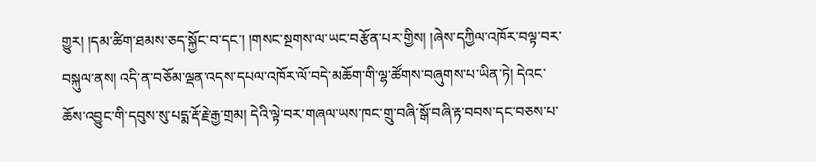གྱུར། །དམ་ཚིག་ཐམས་ཅད་སྐྱོང་བ་དང་། །གསང་སྔགས་ལ་ཡང་བརྩོན་པར་གྱིས། །ཞེས་དཀྱིལ་འཁོར་བལྟ་བར་བསྐུལ་ནས། འདི་ན་བཅོམ་ལྡན་འདས་དཔལ་འཁོར་ལོ་བདེ་མཆོག་གི་ལྷ་ཚོགས་བཞུགས་པ་ཡིན་ཏེ། དེའང་ཆོས་འབྱུང་གི་དབུས་སུ་པདྨ་རྡོ་རྗེ་རྒྱ་གྲམ། དེའི་ལྟེ་བར་གཞལ་ཡས་ཁང་གྲུ་བཞི་སྒོ་བཞི་རྟ་བབས་དང་བཅས་པ་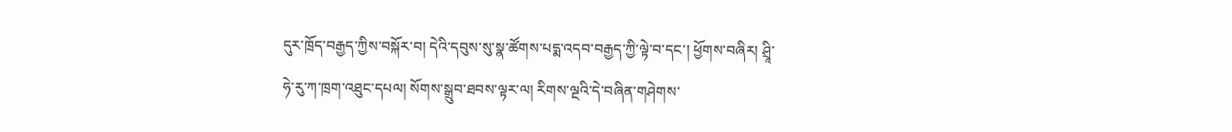དུར་ཁྲོད་བརྒྱད་ཀྱིས་བསྐོར་བ། དེའི་དབུས་སུ་སྣ་ཚོགས་པདྨ་འདབ་བརྒྱད་ཀྱི་ལྟེ་བ་དང་། ཕྱོགས་བཞིར། ཤྲཱི་ཧེ་རུ་ཀ་ཁྲག་འཐུང་དཔལ། སོགས་སྒྲུབ་ཐབས་ལྟར་ལ། རིགས་ལྔའི་དེ་བཞིན་གཤེགས་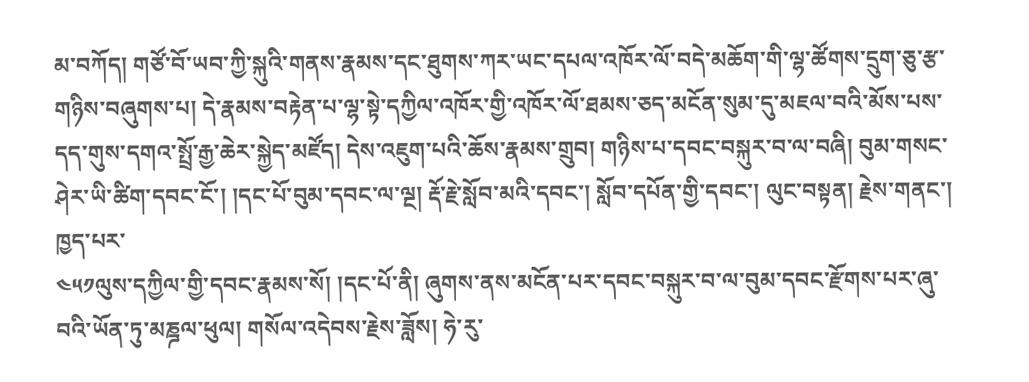མ་བཀོད། གཙོ་བོ་ཡབ་ཀྱི་སྐུའི་གནས་རྣམས་དང་ཐུགས་ཀར་ཡང་དཔལ་འཁོར་ལོ་བདེ་མཆོག་གི་ལྷ་ཚོགས་དྲུག་ཅུ་རྩ་གཉིས་བཞུགས་པ། དེ་རྣམས་བརྟེན་པ་ལྷ་སྟེ་དཀྱིལ་འཁོར་གྱི་འཁོར་ལོ་ཐམས་ཅད་མངོན་སུམ་དུ་མཇལ་བའི་མོས་པས་དད་གུས་དགའ་སྤྲོ་རྒྱ་ཆེར་སྐྱེད་མཛོད། དེས་འཇུག་པའི་ཆོས་རྣམས་གྲུབ། གཉིས་པ་དབང་བསྐུར་བ་ལ་བཞི། བུམ་གསང་ཤེར་ཡི་ཚིག་དབང་ངོ་། །དང་པོ་བུམ་དབང་ལ་ལྔ། རྡོ་རྗེ་སློབ་མའི་དབང་། སློབ་དཔོན་གྱི་དབང་། ལུང་བསྟན། རྗེས་གནང་། ཁྱད་པར་
༤༥༡ལུས་དཀྱིལ་གྱི་དབང་རྣམས་སོ། །དང་པོ་ནི། ཞུགས་ནས་མངོན་པར་དབང་བསྐུར་བ་ལ་བུམ་དབང་རྫོགས་པར་ཞུ་བའི་ཡོན་ཏུ་མཎྜལ་ཕུལ། གསོལ་འདེབས་རྗེས་ཟློས། ཧེ་རུ་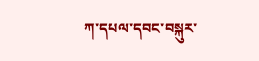ཀ་དཔལ་དབང་བསྐུར་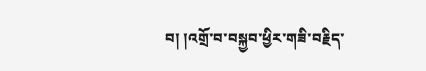བ། །འགྲོ་བ་བསྐྱབ་ཕྱིར་གཟི་བརྗིད་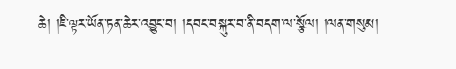ཆེ། །ཇི་ལྟར་ཡོན་ཏན་ཆེར་འབྱུང་བ། །དབང་བསྐུར་བ་ནི་བདག་ལ་སྩོལ། །ལན་གསུམ།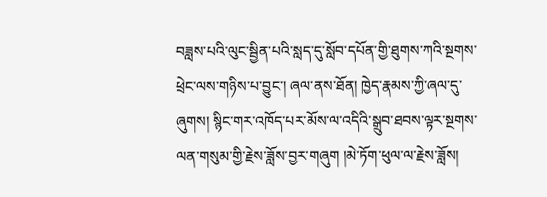བཟླས་པའི་ལུང་སྦྱིན་པའི་སླད་དུ་སློབ་དཔོན་གྱི་ཐུགས་ཀའི་སྔགས་ཕྲེང་ལས་གཉིས་པ་བྱུང་། ཞལ་ནས་ཐོན། ཁྱེད་རྣམས་ཀྱི་ཞལ་དུ་ཞུགས། སྙིང་གར་འཁོད་པར་མོས་ལ་འདིའི་སྒྲུབ་ཐབས་ལྟར་སྔགས་ལན་གསུམ་གྱི་རྗེས་ཟློས་བྱར་གཞུག །མེ་ཏོག་ཕུལ་ལ་རྗེས་ཟློས།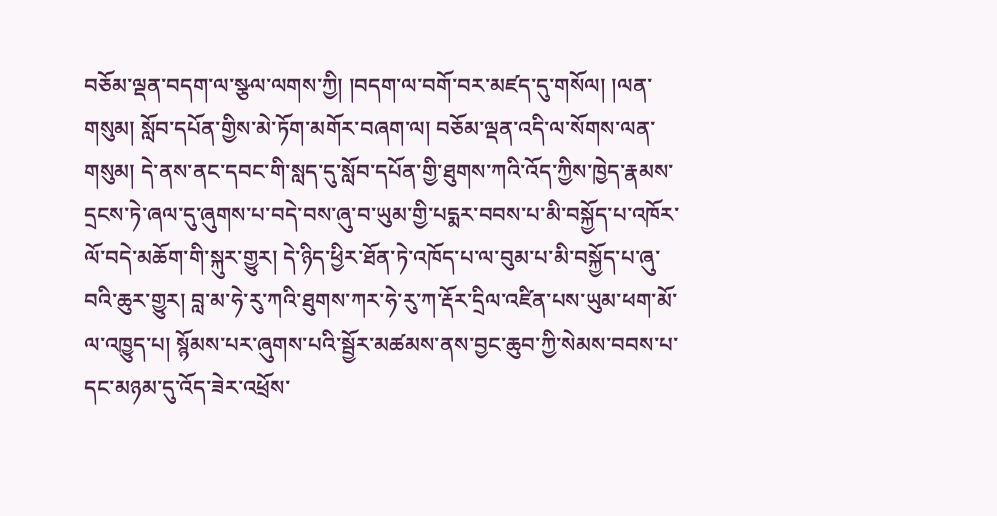བཅོམ་ལྡན་བདག་ལ་སྩལ་ལགས་ཀྱི། །བདག་ལ་བགོ་བར་མཛད་དུ་གསོལ། །ལན་གསུམ། སློབ་དཔོན་གྱིས་མེ་ཏོག་མགོར་བཞག་ལ། བཅོམ་ལྡན་འདི་ལ་སོགས་ལན་གསུམ། དེ་ནས་ནང་དབང་གི་སླད་དུ་སློབ་དཔོན་གྱི་ཐུགས་ཀའི་འོད་ཀྱིས་ཁྱེད་རྣམས་དྲངས་ཏེ་ཞལ་དུ་ཞུགས་པ་བདེ་བས་ཞུ་བ་ཡུམ་གྱི་པདྨར་བབས་པ་མི་བསྐྱོད་པ་འཁོར་ལོ་བདེ་མཆོག་གི་སྐུར་གྱུར། དེ་ཉིད་ཕྱིར་ཐོན་ཏེ་འཁོད་པ་ལ་བུམ་པ་མི་བསྐྱོད་པ་ཞུ་བའི་ཆུར་གྱུར། བླ་མ་ཧེ་རུ་ཀའི་ཐུགས་ཀར་ཧེ་རུ་ཀ་རྡོར་དྲིལ་འཛིན་པས་ཡུམ་ཕག་མོ་ལ་འཁྱུད་པ། སྙོམས་པར་ཞུགས་པའི་སྦྱོར་མཚམས་ནས་བྱང་ཆུབ་ཀྱི་སེམས་བབས་པ་དང་མཉམ་དུ་འོད་ཟེར་འཕྲོས་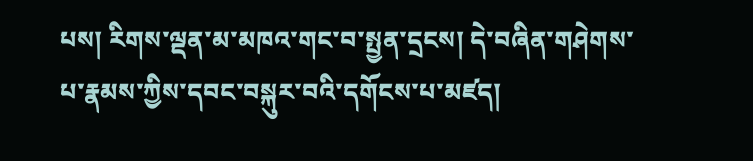པས། རིགས་ལྡན་མ་མཁའ་གང་བ་སྤྱན་དྲངས། དེ་བཞིན་གཤེགས་པ་རྣམས་ཀྱིས་དབང་བསྐུར་བའི་དགོངས་པ་མཛད།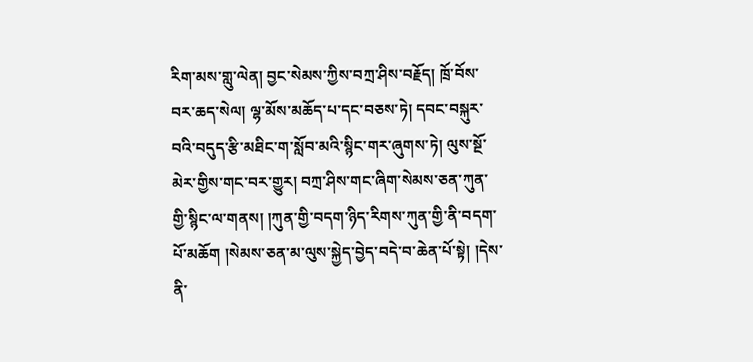རིག་མས་གླུ་ལེན། བྱང་སེམས་ཀྱིས་བཀྲ་ཤིས་བརྗོད། ཁྲོ་བོས་བར་ཆད་སེལ། ལྷ་མོས་མཆོད་པ་དང་བཅས་ཏེ། དབང་བསྐུར་བའི་བདུད་རྩི་མཐིང་ག་སློབ་མའི་སྙིང་གར་ཞུགས་ཏེ། ལུས་སྔོ་མེར་གྱིས་གང་བར་གྱུར། བཀྲ་ཤིས་གང་ཞིག་སེམས་ཅན་ཀུན་གྱི་སྙིང་ལ་གནས། །ཀུན་གྱི་བདག་ཉིད་རིགས་ཀུན་གྱི་ནི་བདག་པོ་མཆོག །སེམས་ཅན་མ་ལུས་སྐྱེད་བྱེད་བདེ་བ་ཆེན་པོ་སྟེ། །དེས་ནི་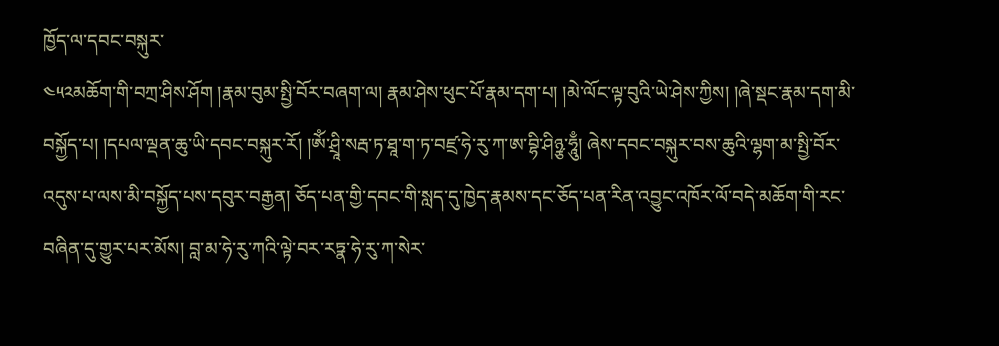ཁྱོད་ལ་དབང་བསྐུར་
༤༥༢མཆོག་གི་བཀྲ་ཤིས་ཤོག །རྣམ་བུམ་སྤྱི་བོར་བཞག་ལ། རྣམ་ཤེས་ཕུང་པོ་རྣམ་དག་པ། །མེ་ལོང་ལྟ་བུའི་ཡེ་ཤེས་ཀྱིས། །ཞེ་སྡང་རྣམ་དག་མི་བསྐྱོད་པ། །དཔལ་ལྡན་ཆུ་ཡི་དབང་བསྐུར་རོ། །ༀ་ཤྲཱི་སརྦ་ཏ་ཐཱ་ག་ཏ་བཛྲ་ཧེ་རུ་ཀ་ཨ་བྷི་ཤིཉྩ་ཧཱུྃ། ཞེས་དབང་བསྐུར་བས་ཆུའི་ལྷག་མ་སྤྱི་བོར་འདུས་པ་ལས་མི་བསྐྱོད་པས་དབུར་བརྒྱན། ཅོད་པན་གྱི་དབང་གི་སླད་དུ་ཁྱེད་རྣམས་དང་ཅོད་པན་རིན་འབྱུང་འཁོར་ལོ་བདེ་མཆོག་གི་རང་བཞིན་དུ་གྱུར་པར་མོས། བླ་མ་ཧེ་རུ་ཀའི་ལྟེ་བར་རཏྣ་ཧེ་རུ་ཀ་སེར་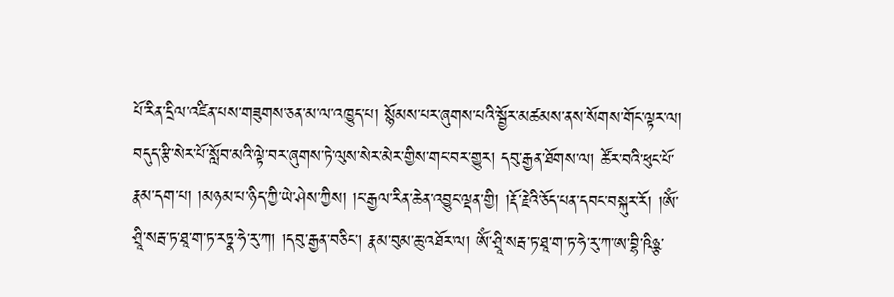པོ་རིན་དྲིལ་འཛིན་པས་གཟུགས་ཅན་མ་ལ་འཁྱུད་པ། སྙོམས་པར་ཞུགས་པའི་སྦྱོར་མཚམས་ནས་སོགས་གོང་ལྟར་ལ། བདུད་རྩི་སེར་པོ་སློབ་མའི་ལྟེ་བར་ཞུགས་ཏེ་ལུས་སེར་མེར་གྱིས་གང་བར་གྱུར། དབུ་རྒྱན་ཐོགས་ལ། ཚོར་བའི་ཕུང་པོ་རྣམ་དག་པ། །མཉམ་པ་ཉིད་ཀྱི་ཡེ་ཤེས་ཀྱིས། །ང་རྒྱལ་རིན་ཆེན་འབྱུང་ལྡན་གྱི། །རྡོ་རྗེའི་ཅོད་པན་དབང་བསྐུར་རོ། །ༀ་ཤྲཱི་སརྦ་ཏ་ཐཱ་ག་ཏ་རཏྣ་ཧེ་རུ་ཀ། །དབུ་རྒྱན་བཅིང་། རྣམ་བུམ་ཆུ་འཐོར་ལ། ༀ་ཤྲཱི་སརྦ་ཏ་ཐཱ་ག་ཏ་ཧེ་རུ་ཀ་ཨ་བྷི་ཥིཉྩ་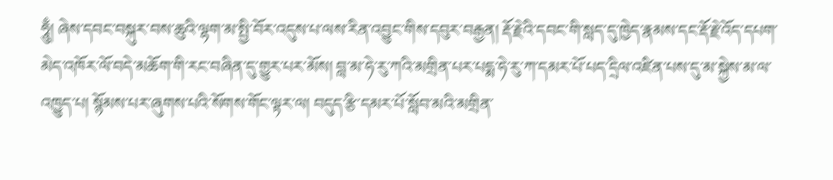ཧཱུྃ། ཞེས་དབང་བསྐུར་བས་ཆུའི་ལྷག་མ་སྤྱི་བོར་འདུས་པ་ལས་རིན་འབྱུང་གིས་དབུར་བརྒྱན། རྡོ་རྗེའི་དབང་གི་སླད་དུ་ཁྱེད་རྣམས་དང་རྡོ་རྗེ་འོད་དཔག་མེད་འཁོར་ལོ་བདེ་མཆོག་གི་རང་བཞིན་དུ་གྱུར་པར་མོས། བླ་མ་ཧེ་རུ་ཀའི་མགྲིན་པར་པདྨ་ཧེ་རུ་ཀ་དམར་པོ་པད་དྲིལ་འཛིན་པས་དུ་མ་སྐྱེས་མ་ལ་འཁྱུད་པ། སྙོམས་པར་ཞུགས་པའི་སོགས་གོང་ལྟར་ལ། བདུད་རྩི་དམར་པོ་སློབ་མའི་མགྲིན་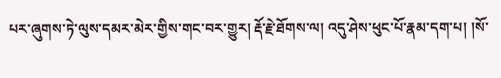པར་ཞུགས་ཏེ་ལུས་དམར་མེར་གྱིས་གང་བར་གྱུར། རྡོ་རྗེ་ཐོགས་ལ། འདུ་ཤེས་ཕུང་པོ་རྣམ་དག་པ། །སོ་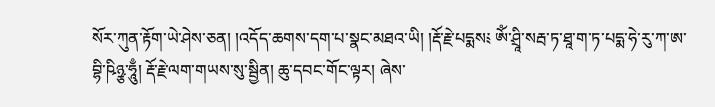སོར་ཀུན་རྟོག་ཡེ་ཤེས་ཅན། །འདོད་ཆགས་དག་པ་སྣང་མཐའ་ཡི། །རྡོ་རྗེ་པདྨས༴ ༀ་ཤྲཱི་སརྦ་ཏ་ཐཱ་ག་ཏ་པདྨ་ཧེ་རུ་ཀ་ཨ་བྷི་ཥིཉྩ་ཧཱུྃ། རྡོ་རྗེ་ལག་གཡས་སུ་སྦྱིན། ཆུ་དབང་གོང་ལྟར། ཞེས་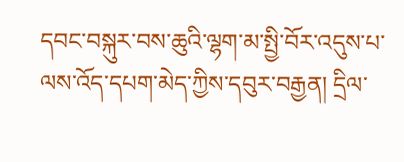དབང་བསྐུར་བས་ཆུའི་ལྷག་མ་སྤྱི་བོར་འདུས་པ་ལས་འོད་དཔག་མེད་ཀྱིས་དབུར་བརྒྱན། དྲིལ་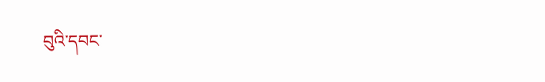བུའི་དབང་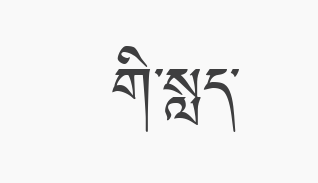གི་སླད་